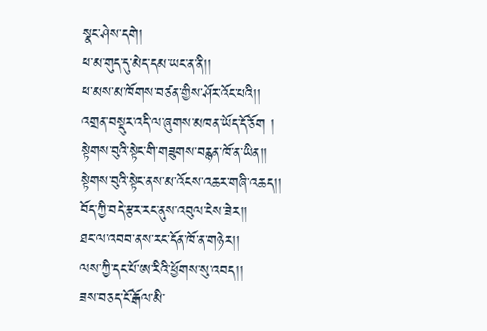སྣང་ཤེས་དགེ།
ཕ་མ་གུད་དུ་མེད་དམ་ཡང་ན་ནི།།
ཕ་མས་མ་ཁོགས་བཙན་གྱིས་ཤོར་འོང་པའི།།
འགྲན་བསྡུར་འདི་ལ་ཞུགས་མཁན་ཡོད་དོ་ཅོག །
སྟེགས་བུའི་སྟེང་གི་གཟུགས་བརྙན་ཁོ་ན་ཡིན།།
སྟེགས་བུའི་སྟེང་ནས་མ་འོངས་འཆར་གཞི་འཆད།།
བོད་ཀྱི་བདེ་རྩར་རང་ནུས་འབུལ་ངེས་ཟེར།།
ཐང་ལ་འབབ་ནས་རང་དོན་ཁོ་ན་གཉེར།།
ལས་ཀྱི་དང་པོ་ཨ་རིའི་ཕྱོགས་སུ་འབད།།
ཟས་བཅད་ངོ་རྒོལ་མི་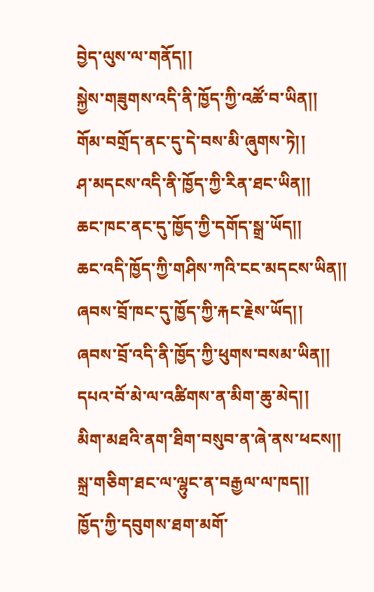བྱེད་ལུས་ལ་གནོད།།
སྐྱེས་གཟུགས་འདི་ནི་ཁྱོད་ཀྱི་འཚོ་བ་ཡིན།།
གོམ་བགྲོད་ནང་དུ་དེ་བས་མི་ཞུགས་ཏེ།།
ཤ་མདངས་འདི་ནི་ཁྱོད་ཀྱི་རིན་ཐང་ཡིན།།
ཆང་ཁང་ནང་དུ་ཁྱོད་ཀྱི་དགོད་སྒྲ་ཡོད།།
ཆང་འདི་ཁྱོད་ཀྱི་གཤིས་ཀའི་ངང་མདངས་ཡིན།།
ཞབས་བྲོ་ཁང་དུ་ཁྱོད་ཀྱི་རྐང་རྗེས་ཡོད།།
ཞབས་བྲོ་འདི་ནི་ཁྱོད་ཀྱི་ཕུགས་བསམ་ཡིན།།
དཔའ་བོ་མེ་ལ་འཚིགས་ན་མིག་ཆུ་མེད།།
མིག་མཐའི་ནག་ཐིག་བསུབ་ན་ཞེ་ནས་ཕངས།།
སྐྲ་གཅིག་ཐང་ལ་ལྷུང་ན་བརྒྱལ་ལ་ཁད།།
ཁྱོད་ཀྱི་དབུགས་ཐག་མགོ་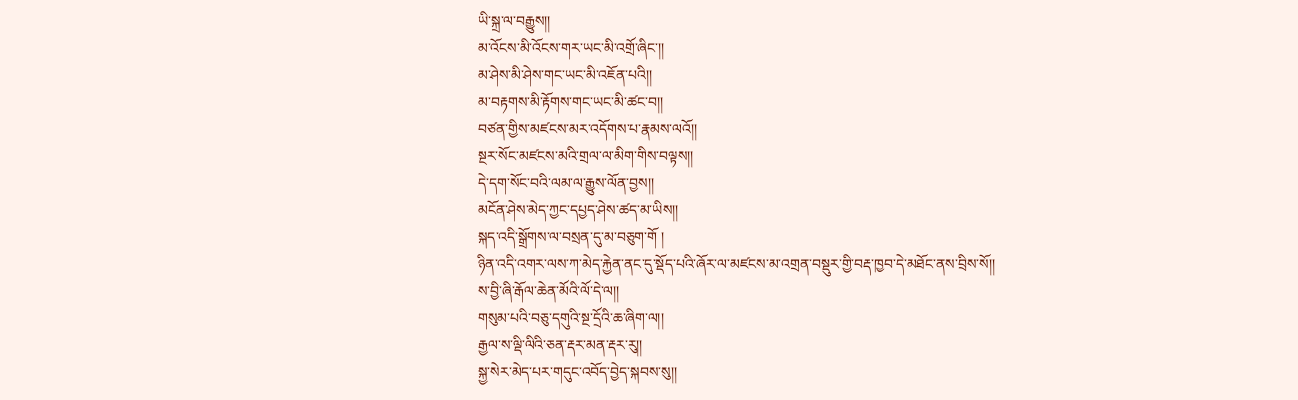ཡི་སྐྲ་ལ་བརྒྱུས།།
མ་འོངས་མི་འོངས་གར་ཡང་མི་འགྲོ་ཞིང་།།
མ་ཤེས་མི་ཤེས་གང་ཡང་མི་འཇོན་པའི།།
མ་བརྟགས་མི་རྟོགས་གང་ཡང་མི་ཚང་བ།།
བཙན་གྱིས་མཛངས་མར་འདོགས་པ་རྣམས་ལའོ།།
སྔར་སོང་མཛངས་མའི་གྲལ་ལ་མིག་གིས་བལྟས།།
དེ་དག་སོང་བའི་ལམ་ལ་རྒྱུས་ལོན་བྱས།།
མངོན་ཤེས་མེད་ཀྱང་དཔྱད་ཤེས་ཚད་མ་ཡིས།།
སྐད་འདི་སྒྲོགས་ལ་བསྲན་དུ་མ་བཅུག་གོ །
ཉིན་འདི་འགར་ལས་ཀ་མེད་རྐྱེན་ནང་དུ་སྡོད་པའི་ཞོར་ལ་མཛངས་མ་འགྲན་བསྡུར་གྱི་བརྡ་ཁྱབ་དེ་མཐོང་ནས་བྲིས་སོ།།
ས་བྱི་ཞི་རྒོལ་ཆེན་མོའི་ལོ་དེ་ལ།།
གསུམ་པའི་བཅུ་དགུའི་སྔ་དྲོའི་ཆ་ཞིག་ལ།།
རྒྱལ་ས་ལྡི་ལིའི་ཅན་རྡར་མན་རྡར་རུ།།
སྐྱ་སེར་མེད་པར་གདུང་འབོད་བྱེད་སྐབས་སུ།།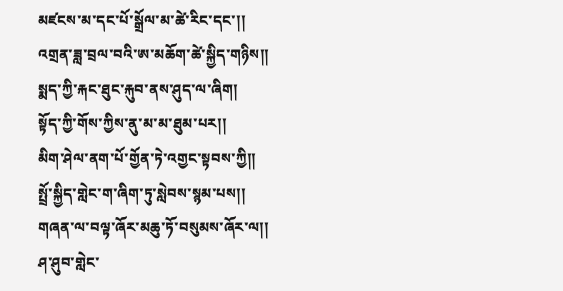མཛངས་མ་དང་པོ་སྒྲོལ་མ་ཚེ་རིང་དང་།།
འགྲན་ཟླ་བྲལ་བའི་ཨ་མཆོག་ཚེ་སྐྱིད་གཉིས།།
སྨད་ཀྱི་རྐང་ཐུང་རྐུབ་ནས་ཤུད་ལ་ཞིག།
སྟོད་ཀྱི་གོས་ཀྱིས་ནུ་མ་མ་ཐུམ་པར།།
མིག་ཤེལ་ནག་པོ་གྱོན་ཏེ་འགྱང་སྟབས་ཀྱི།།
སྤྲོ་སྐྱིད་གླེང་ག་ཞིག་ཏུ་སླེབས་སྙམ་པས།།
གཞན་ལ་བལྟ་ཞོར་མཆུ་ཏོ་བསུམས་ཞོར་ལ།།
ཤ་ཤུབ་གླེང་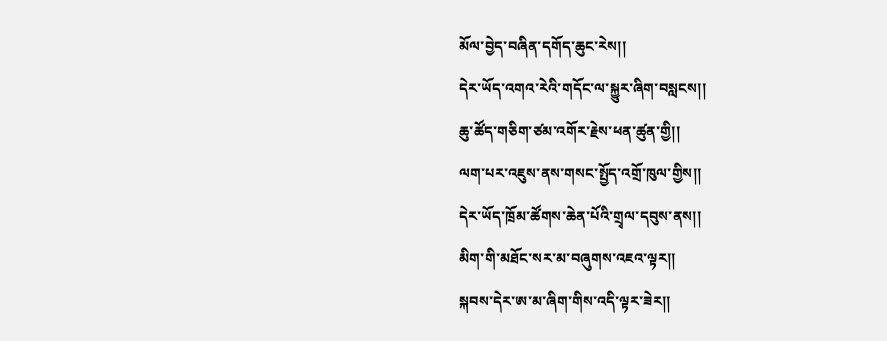མོལ་བྱེད་བཞིན་དགོད་ཆུང་རེས།།
དེར་ཡོད་འགའ་རེའི་གདོང་ལ་སྐྱུར་ཞིག་བསླངས།།
ཆུ་ཚོད་གཅིག་ཙམ་འགོར་རྗེས་ཕན་ཚུན་གྱི།།
ལག་པར་འཇུས་ནས་གསང་སྤྱོད་འགྲོ་ཁུལ་གྱིས།།
དེར་ཡོད་ཁྲོམ་ཚོགས་ཆེན་པོའི་གྲྭལ་དབུས་ནས།།
མིག་གི་མཐོང་སར་མ་བཞུགས་འཇའ་ལྟར།།
སྐབས་དེར་ཨ་མ་ཞིག་གིས་འདི་ལྟར་ཟེར།།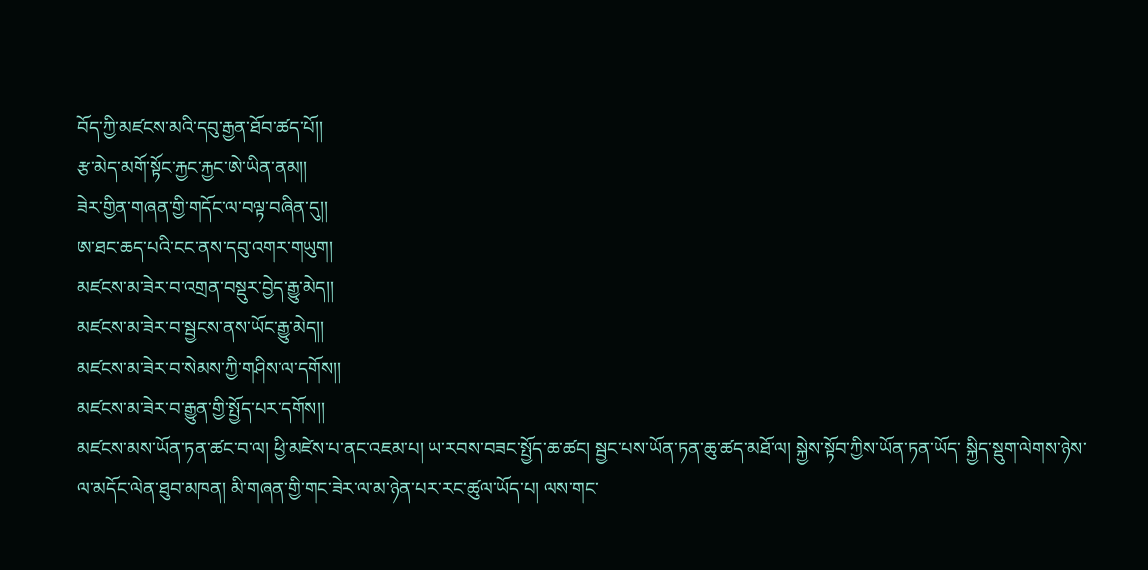བོད་ཀྱི་མཛངས་མའི་དབུ་རྒྱན་ཐོབ་ཚད་པོ།།
རྩ་མེད་མགོ་སྟོང་རྐྱང་རྐྱང་ཨེ་ཡིན་ནམ།།
ཟེར་གྱིན་གཞན་གྱི་གདོང་ལ་བལྟ་བཞིན་དུ།།
ཨ་ཐང་ཆད་པའི་ངང་ནས་དབུ་འགར་གཡུག།
མཛངས་མ་ཟེར་བ་འགྲན་བསྡུར་བྱེད་རྒྱུ་མེད།།
མཛངས་མ་ཟེར་བ་སྦྱངས་ནས་ཡོང་རྒྱུ་མེད།།
མཛངས་མ་ཟེར་བ་སེམས་ཀྱི་གཤིས་ལ་དགོས།།
མཛངས་མ་ཟེར་བ་རྒྱུན་གྱི་སྤྱོད་པར་དགོས།།
མཛངས་མས་ཡོན་ཏན་ཚང་བ་ལ། ཕྱི་མཛེས་པ་ནང་འཇམ་པ། ཡ་རབས་བཟང་སྤྱོད་ཆ་ཚང། སྦྱང་པས་ཡོན་ཏན་ཆུ་ཚད་མཐོ་ལ། སྐྱེས་སྟོབ་ཀྱིས་ཡོན་ཏན་ཡོད་ སྐྱིད་སྡུག་ལེགས་ཉེས་ལ་མདོང་ལེན་ཐུབ་མཁན། མི་གཞན་གྱི་གང་ཟེར་ལ་མ་ཉེན་པར་རང་ཚུལ་ཡོད་པ། ལས་གང་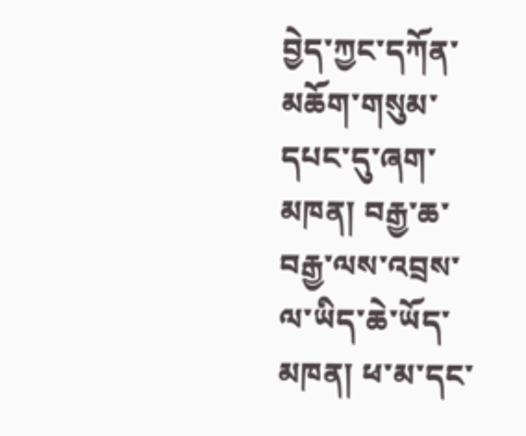བྱེད་ཀྱང་དཀོན་མཆོག་གསུམ་དཔང་དུ་ཞག་མཁན། བརྒྱ་ཆ་བརྒྱ་ལས་འབྲས་ལ་ཡིད་ཆེ་ཡོད་མཁན། ཕ་མ་དང་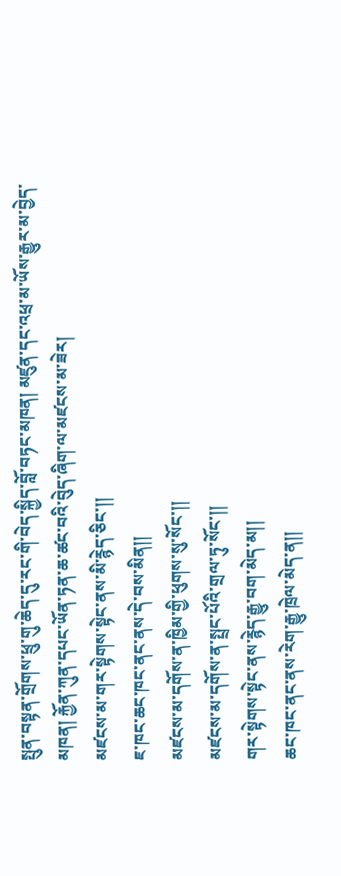སྤུན་བསྟན་གྲོགས་ཕྲུ་གུ་ཆེད་དུ་རང་གི་བེད་སྐྱིད་བློ་བཏང་མཁན། མཛུན་དང་འཕྲ་མ་ཡོས་རྒྱུར་མ་བྱེད་མཁན། རྐྱོན་ཀུན་དཔང་ཡོན་ཏན་ཆ་ཚང་བའི་བེུད་ཞིག་ལ་མཛངས་མ་ཟེར།
མཛངས་མ་གར་སྟེགས་སྟེང་ནས་མི་རྙེད་ཅིང་།།
ཇ་ཁང་ཆང་ཁང་ནང་ནས་དེ་བས་མིན།།
མཛངས་མ་དགོས་ན་ཁྱིམ་གྱི་ཕུགས་སུ་སོང་།།
མཛངས་མ་དགོས་ན་སྤྲང་པོའི་གྲལ་ཏུ་སོང་།།
གར་སྟེགས་སྟེང་ནས་རྙེད་རྒྱུ་བག་མེད་མ།།
ཆང་ཁང་ནང་ནས་རེག་རྒྱུ་ཁྲེལ་མེད་ན།།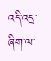འདི་འདྲ་ཞིག་ལ་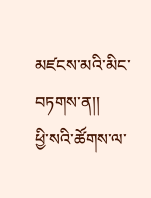མཛངས་མའི་མིང་བཏགས་ན།།
ཕྱི་སའི་ཚོགས་ལ་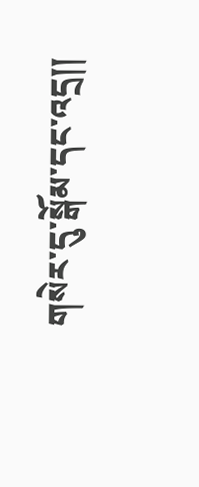གསེར་དུ་སྒོམ་དང་འདྲ།།